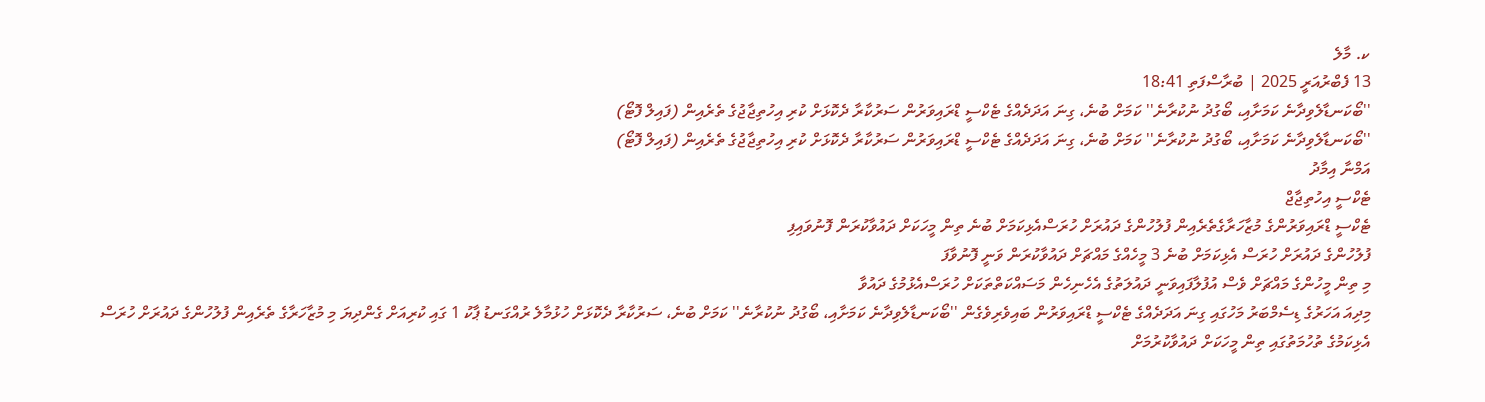ކ. މާލެ
13 ފެބްރުއަރީ 2025 | ބުރާސްފަތި 18:41
''ބޯކަނޑާލެވިދާނެ ކަމަށާއި، ބޯގުދު ނުކުރާނެ'' ކަމަށް ބުނެ، ގިނަ އަދަދެއްގެ ޓެކްސީ ޑްރައިވަރުން ސަރުކާރާ ދެކޮޅަށް ކުރި އިހުތިޖާޖުގެ ތެރެއިން (ފައިލް ފޮޓޯ)
''ބޯކަނޑާލެވިދާނެ ކަމަށާއި، ބޯގުދު ނުކުރާނެ'' ކަމަށް ބުނެ، ގިނަ އަދަދެއްގެ ޓެކްސީ ޑްރައިވަރުން ސަރުކާރާ ދެކޮޅަށް ކުރި އިހުތިޖާޖުގެ ތެރެއިން (ފައިލް ފޮޓޯ)
އަމްނާ އިމާދު
ޓެކްސީ އިހުތިޖާޖް
ޓެކްސީ ޑްރައިވަރުންގެ މުޒާހަރާގެތެރެއިން ފުލުހުންގެ ދައުރަށް ހުރަސްއެޅިކަމަށް ބުނެ ތިން މީހަކަށް ދައުވާކުރަން ފޮނުވައިފި
ފުލުހުންގެ ދައުރަށް ހުރަސް އެޅިކަމަށް ބުނެ 3 މީހެއްގެ މައްޗަށް ދައުވާކުރަން ވަނީ ފޮނުވާފަ
މި ތިން މީހުންގެ މައްޗަށް ވެސް އުފުލާފައިވަނީ ދައުލަތުގެ އެހެނިހެން މަސައްކަތްތަކަށް ހުރަސްއެޅުމުގެ ދައުވާ
މިދިއަ އަހަރުގެ ޑިސެމްބަރު މަހުގައި ގިނަ އަދަދެއްގެ ޓެކްސީ ޑްރައިވަރުން ބައިވެރިވެގެން ''ބޯކަނޑާލެވިދާނެ ކަމަށާއި، ބޯގުދު ނުކުރާނެ'' ކަމަށް ބުނެ، ސަރުކާރާ ދެކޮޅަށް ހުޅުމާލެ ރުއްގަނޑު ޕާކު 1 ގައި ކުރިއަށް ގެންދިޔަ މި މުޒާހަރާގެ ތެރެއިން ފުލުހުންގެ ދައުރަށް ހުރަސް އެޅިކަމުގެ ތުހުމަތުގައި ތިން މީހަކަށް ދައުވާކުރުމަށް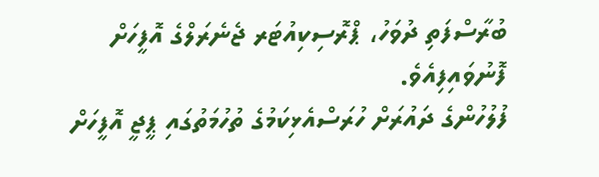ބުރާސްފަތި ދުވަހު، ޕްރޮސިކިއުޓަރ ޖެނެރަލްގެ އޮފީހަށް ފޮނުވައިފިއެވެ.
ފުލުހުންގެ ދައުރަށް ހުރަސްއެޅިކަމުގެ ތުހުމަތުގައި ޕީޖީ އޮފީހަށް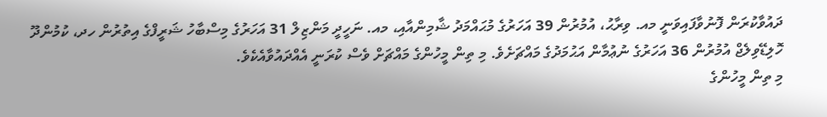ދައުވާކުރަން ފޮނުވާފައިވަނީ މއ. ވިރާޙު، އުމުރުން 39 އަހަރުގެ މުޙައްމަދު ޝާމިންއާއި، މއ. ނަހީދީ މަންޒިލް 31 އަހަރުގެ މިސްބާހު ޝަރީފްގެ އިތުރުން ހދ، ކުމުންދޫ ހޮލިޑޭވިލެޖް އުމުރުން 36 އަހަރުގެ ނުޢުމާން އަޙުމަދުގެ މައްޗަށެވެ. މި ތިން މީހުންގެ މައްޗަށް ވެސް ކުރަނީ އެއްދައުވާއެކެވެ.
މި ތިން މީހުންގެ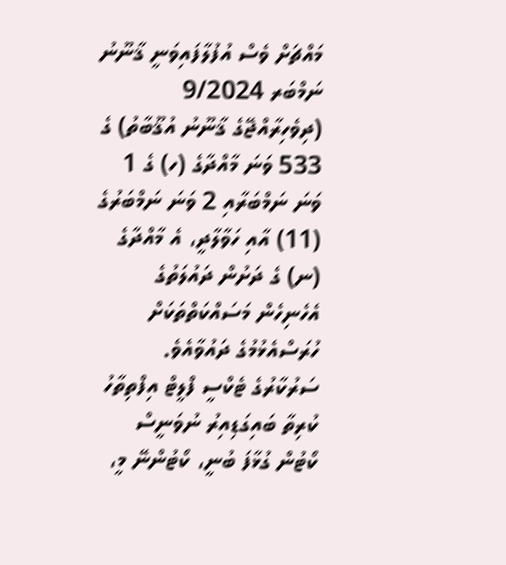މައްޗަށް ވެސް އުފުލާފައިވަނީ ޤާނޫނު ނަމްބަރ 9/2024 (ދިވެހިރާއްޖޭގެ ޤާނޫނު އުޤޫބާތު) ގެ 533 ވަނަ މާއްދާގެ (ހ) ގެ 1 ވަނަ ނަމްބަރާއި 2 ވަނަ ނަމްބަރުގެ (11) އާއި ހަވާލާދީ، އެ މާއްދާގެ (ނ) ގެ ދަށުން ދައުލަތުގެ އެހެނިހެން މަސައްކަތްތަކަށް ހުރަސްއެޅުމުގެ ދައުވާއެވެ.
ސަރުކާރުގެ ޓެކްސީ ފްލީޓް އިފްތިތާހު ކުރިތާ ބައިގަޑިއިރު ނުވަނީސް ކޯޓުން ގުޅާފަ ބުނީ، ކޯޓުންނޭ މީ،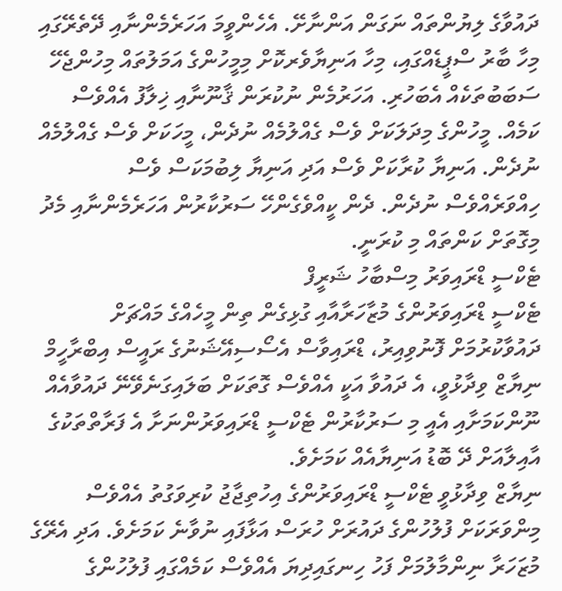ދައުވާގެ ލިޔުންތައް ނަގަން އަންނާށޭ. އެހެންވީމަ އަހަރެމެންނާއި ދޭތެރޭގައި މިހާ ބާރު ސްޕީޑެއްގައި، މިހާ އަނިޔާވެރކޮށް މިމީހުންގެ އަމަލުތައް މިހުންޖެހޭ ސަބަބުތަކެއް އެބަހުރި. އަހަރުމެން ނުކުރަން ޤާނޫނާއި ޚިލާފު އެއްވެސް ކަމެއް. މީހުންގެ މިދަލަކަށް ވެސް ގެއްލުމެއް ނުދެން، މީހަކަށް ވެސް ގެއްލުމެއް ނުދެން. އަނިޔާ ކުރާކަށް ވެސް އަދި އަނިޔާ ލިބުމަކަސް ވެސް ހިއްވަރެއްވެސް ނުދެން. ދެން ކީއްވެގެންހޭ ސަރުކާރުން އަހަރެމެންނާއި މެދު މިގޮތަށް ކަންތައް މި ކުރަނީ.
ޓެކްސީ ޑްރައިވަރު މިސްބާހު ޝަރީފް
ޓެކްސީ ޑްރައިވަރުންގެ މުޒާހަރާއާއި ގުޅިގެން ތިން މީހެއްގެ މައްޗަށް ދައުވާކުރުމަށް ފޮނުވިއިރު، ޑްރައިވާސް އެސޯސިއޭޝަނުގެ ރައީސް އިބްރާހީމް ނިޔާޒް ވިދާޅުވީ، އެ ދައުވާ އަކީ އެއްވެސް ގޮތަކަށް ބަލައިގަނެވޭނޭ ދައުވާއެއް ނޫންކަމަށާއި އެއީ މި ސަރުކާރުން ޓެކްސީ ޑްރައިވަރުންނަށާ އެ ފަރާތްތަކުގެ އާއިލާއަށް ދޭ ބޮޑު އަނިޔާއެއް ކަމަށެވެ.
ނިޔާޒް ވިދާޅުވީ ޓެކްސީ ޑްރައިވަރުންގެ އިހުތިޖާޖު ކުރިވަގުތު އެއްވެސް މިންވަރަކަށް ފުލުހުންގެ ދައުރަށް ހުރަސް އަޅާފައި ނުވާނެ ކަމަށެވެ. އަދި އެރޭގެ މުޒަހަރާ ނިންމާލުމަށް ފަހު ހިނގައިދިޔަ އެއްވެސް ކަމެއްގައި ފުލުހުންގެ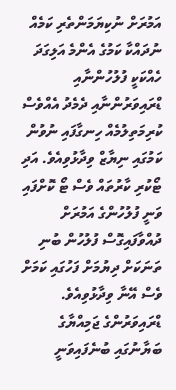އަމުރަށް ނުކިޔަމަންތެރި ކަމެއް ނުދައްކާ ކަމުގެ އެންމެ އަލިގަދަ ހެއްކަކީ ފުލުހުންނާއި ޑްރައިވަރުންނާއި ދެމެދު އެއްވެސް ކުރިމަތިލުމެއް ހިނގާފައި ނުވުން ކަމުގައި ނިޔާޒް ވިދާޅުވިއެވެ. އަދި ޓޯކުރި ކާރުތައް ވެސް ޓޯ ކޮށްފައި ވަނީ ފުލުހުންގެ އަމުރަށް ދުއްވާފައިގޮސް ފުލުހުން ބުނި ތަނަކަށް ދިޔުމަށް ފަހުގައި ކަމަށް ވެސް އޭނާ ވިދާޅުވިއެވެ.
ޑްރައިވަރުންގެ ޖަމިއްޔާގެ ބަޔާނުގައި ބުނެފައިވަނީ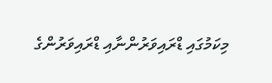މިކަމުގައި ޑްރައިވަރުންނާއި ޑްރައިވަރުންގެ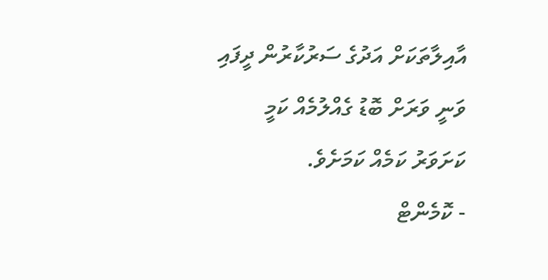އާއިލާތަކަށް އަދުގެ ސަރުކާރުން ދީފައި ވަނީ ވަރަށް ބޮޑު ގެއްލުމެއް ކަމީ ކަށަވަރު ކަމެއް ކަމަށެވެ.
- ކޮމެންޓް